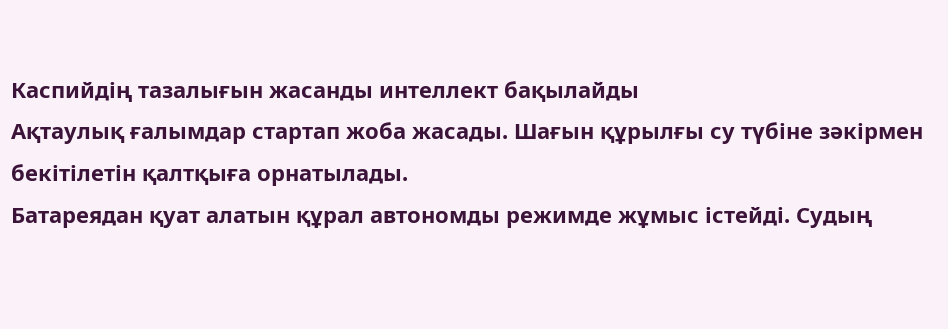Каспийдің тазалығын жасанды интеллект бақылайды
Ақтаулық ғалымдар стартап жоба жасады. Шағын құрылғы су түбіне зәкірмен бекітілетін қалтқыға орнатылады.
Батареядан қуат алатын құрал автономды режимде жұмыс істейді. Судың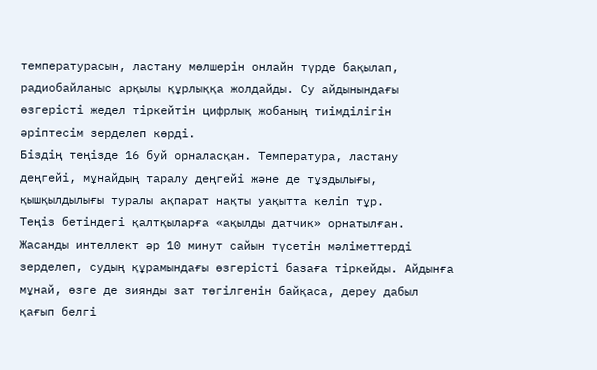температурасын, ластану мөлшерін онлайн түрде бақылап, радиобайланыс арқылы құрлыққа жолдайды. Су айдынындағы өзгерісті жедел тіркейтін цифрлық жобаның тиімділігін әріптесім зерделеп көрді.
Біздің теңізде 16 буй орналасқан. Температура, ластану деңгейі, мұнайдың таралу деңгейі және де тұздылығы, қышқылдылығы туралы ақпарат нақты уақытта келіп тұр.
Теңіз бетіндегі қалтқыларға «ақылды датчик» орнатылған. Жасанды интеллект әр 10 минут сайын түсетін мәліметтерді зерделеп, судың құрамындағы өзгерісті базаға тіркейды. Айдынға мұнай, өзге де зиянды зат төгілгенін байқаса, дереу дабыл қағып белгі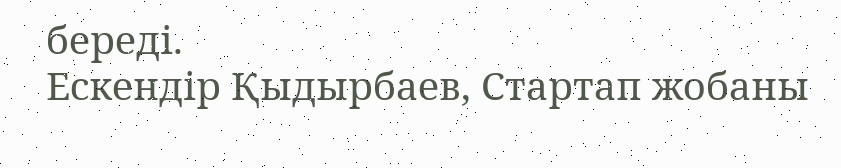береді.
Ескендір Қыдырбаев, Стартап жобаны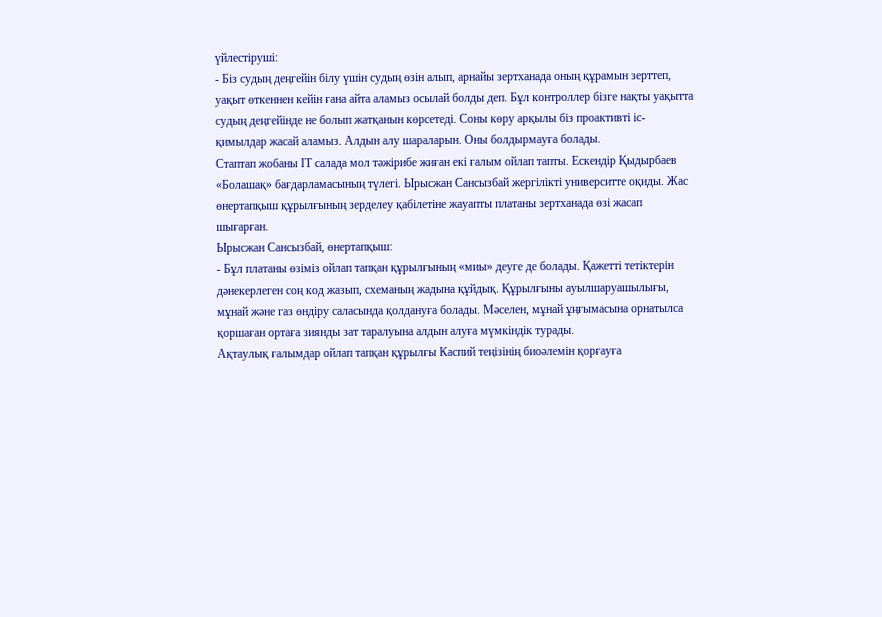үйлестіруші:
- Біз судың деңгейін білу үшін судың өзін алып, арнайы зертханада оның құрамын зерттеп, уақыт өткеннен кейін ғана айта аламыз осылай болды деп. Бұл контроллер бізге нақты уақытта судың деңгейінде не болып жатқанын көрсетеді. Соны көру арқылы біз проактивті іс-қимылдар жасай аламыз. Алдын алу шараларын. Оны болдырмауға болады.
Стаптап жобаны ІТ салада мол тәжірибе жиған екі ғалым ойлап тапты. Ескендір Қыдырбаев «Болашақ» бағдарламасының түлегі. Ырысжан Сансызбай жергілікті университте оқиды. Жас өнертапқыш құрылғының зерделеу қабілетіне жауапты платаны зертханада өзі жасап шығарған.
Ырысжан Сансызбай, өнертапқыш:
- Бұл платаны өзіміз ойлап тапқан құрылғының «миы» деуге де болады. Қажетті тетіктерін дәнекерлеген соң код жазып, схеманың жадына құйдық. Құрылғыны ауылшаруашылығы, мұнай және газ өндіру саласында қолдануға болады. Мәселен, мұнай ұңғымасына орнатылса қоршаған ортаға зиянды зат таралуына алдын алуға мүмкіндік турады.
Ақтаулық ғалымдар ойлап тапқан құрылғы Каспий теңізінің биоәлемін қорғауға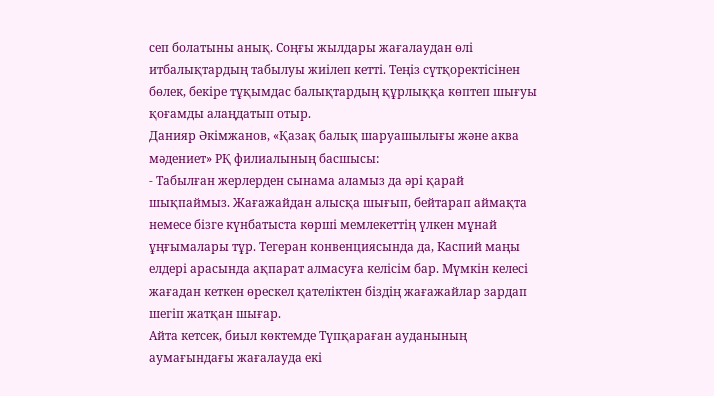сеп болатыны анық. Соңғы жылдары жағалаудан өлі итбалықтардың табылуы жиілеп кетті. Теңіз сүтқоректісінен бөлек, бекіре тұқымдас балықтардың құрлыққа көптеп шығуы қоғамды алаңдатып отыр.
Данияр Әкімжанов, «Қазақ балық шаруашылығы және аква мәдениет» РҚ филиалының басшысы:
- Табылған жерлерден сынама аламыз да әрі қарай шықпаймыз. Жағажайдан алысқа шығып, бейтарап аймақта немесе бізге күнбатыста көрші мемлекеттің үлкен мұнай ұңғымалары тұр. Тегеран конвенциясында да, Каспий маңы елдері арасында ақпарат алмасуға келісім бар. Мүмкін келесі жағадан кеткен өрескел қателіктен біздің жағажайлар зардап шегіп жатқан шығар.
Айта кетсек, биыл көктемде Түпқараған ауданының аумағындағы жағалауда екі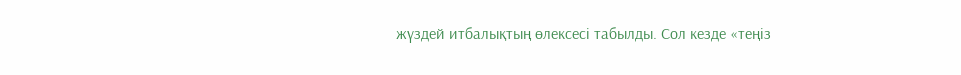жүздей итбалықтың өлексесі табылды. Сол кезде «теңіз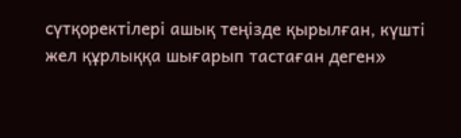сүтқоректілері ашық теңізде қырылған, күшті жел құрлыққа шығарып тастаған деген»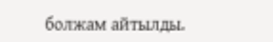болжам айтылды.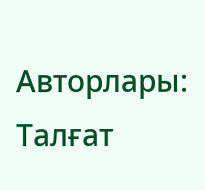Авторлары: Талғат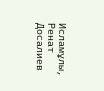Исламұлы, Ренат Досалиев